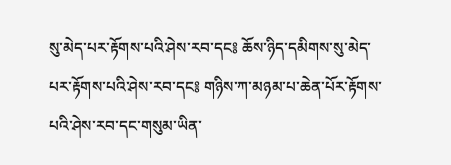སུ་མེད་པར་རྟོགས་པའི་ཤེས་རབ་དང༔ ཆོས་ཉིད་དམིགས་སུ་མེད་པར་རྟོགས་པའི་ཤེས་རབ་དང༔ གཉིས་ཀ་མཉམ་པ་ཆེན་པོར་རྟོགས་པའི་ཤེས་རབ་དང་གསུམ་ཡིན་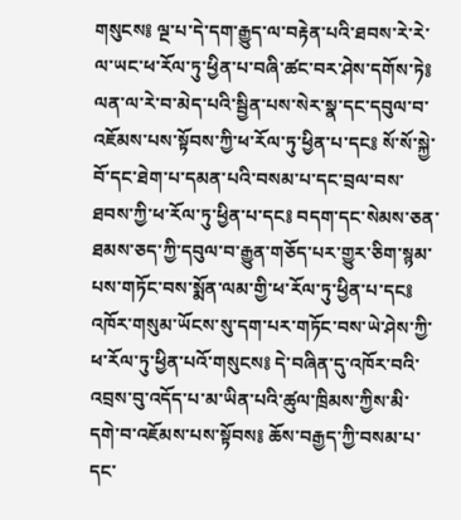གསུངས༔ ལྔ་པ་དེ་དག་རྒྱུད་ལ་བརྟེན་པའི་ཐབས་རེ་རེ་ལ་ཡང་ཕ་རོལ་ཏུ་ཕྱིན་པ་བཞི་ཚང་བར་ཤེས་དགོས་ཏེ༔ ལན་ལ་རེ་བ་མེད་པའི་སྦྱིན་པས་སེར་སྣ་དང་དབུལ་བ་འཇོམས་པས་སྟོབས་ཀྱི་ཕ་རོལ་ཏུ་ཕྱིན་པ་དང༔ སོ་སོ་སྐྱེ་བོ་དང་ཐེག་པ་དམན་པའི་བསམ་པ་དང་བྲལ་བས་ཐབས་ཀྱི་ཕ་རོལ་ཏུ་ཕྱིན་པ་དང༔ བདག་དང་སེམས་ཅན་ཐམས་ཅད་ཀྱི་དབུལ་བ་རྒྱུན་གཅོད་པར་གྱུར་ཅིག་སྙམ་པས་གཏོང་བས་སྨོན་ལམ་གྱི་ཕ་རོལ་ཏུ་ཕྱིན་པ་དང༔ འཁོར་གསུམ་ཡོངས་སུ་དག་པར་གཏོང་བས་ཡེ་ཤེས་ཀྱི་ཕ་རོལ་ཏུ་ཕྱིན་པའོ་གསུངས༔ དེ་བཞིན་དུ་འཁོར་བའི་འབྲས་བུ་འདོད་པ་མ་ཡིན་པའི་ཚུལ་ཁྲིམས་ཀྱིས་མི་དགེ་བ་འཇོམས་པས་སྟོབས༔ ཆོས་བརྒྱད་ཀྱི་བསམ་པ་དང་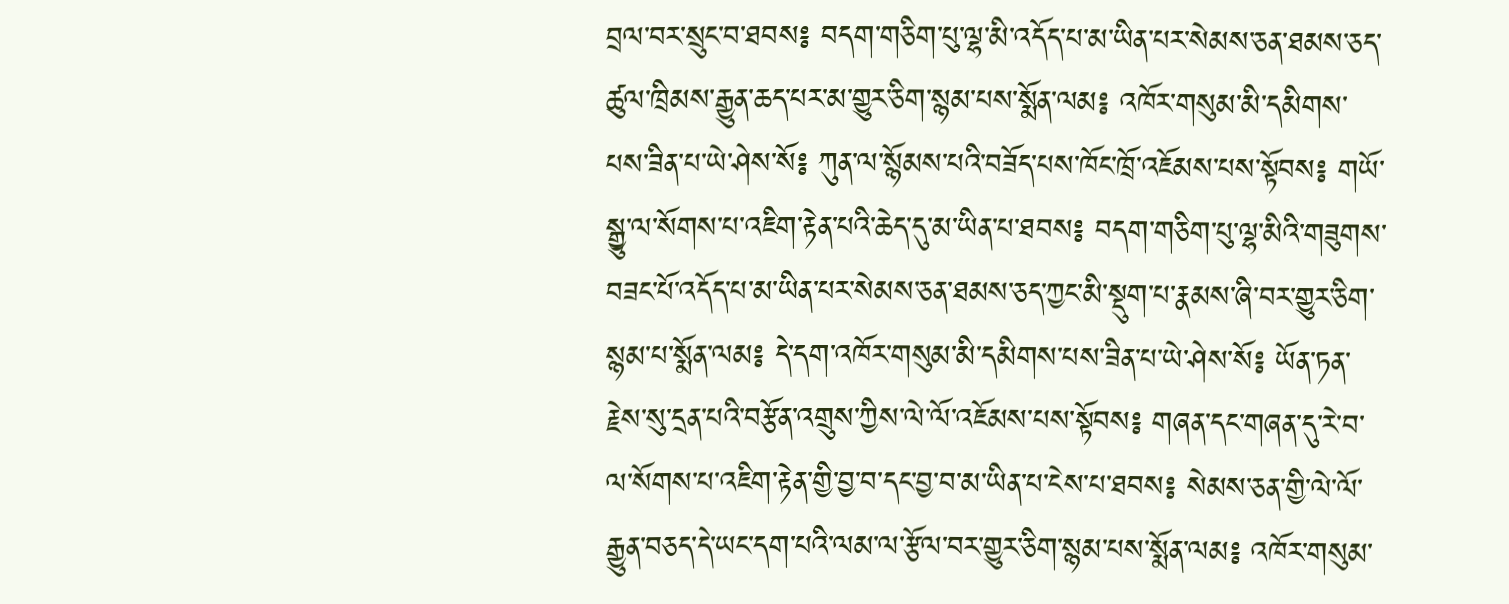བྲལ་བར་སྲུང་བ་ཐབས༔ བདག་གཅིག་པུ་ལྷ་མི་འདོད་པ་མ་ཡིན་པར་སེམས་ཅན་ཐམས་ཅད་ཚུལ་ཁྲིམས་རྒྱུན་ཆད་པར་མ་གྱུར་ཅིག་སྙམ་པས་སྨོན་ལམ༔ འཁོར་གསུམ་མི་དམིགས་པས་ཟིན་པ་ཡེ་ཤེས་སོ༔ ཀུན་ལ་སྙོམས་པའི་བཟོད་པས་ཁོང་ཁྲོ་འཇོམས་པས་སྟོབས༔ གཡོ་སྒྱུ་ལ་སོགས་པ་འཇིག་རྟེན་པའི་ཆེད་དུ་མ་ཡིན་པ་ཐབས༔ བདག་གཅིག་པུ་ལྷ་མིའི་གཟུགས་བཟང་པོ་འདོད་པ་མ་ཡིན་པར་སེམས་ཅན་ཐམས་ཅད་ཀྱང་མི་སྡུག་པ་རྣམས་ཞི་བར་གྱུར་ཅིག་སྙམ་པ་སྨོན་ལམ༔ དེ་དག་འཁོར་གསུམ་མི་དམིགས་པས་ཟིན་པ་ཡེ་ཤེས་སོ༔ ཡོན་ཏན་རྗེས་སུ་དྲན་པའི་བརྩོན་འགྲུས་ཀྱིས་ལེ་ལོ་འཇོམས་པས་སྟོབས༔ གཞན་དང་གཞན་དུ་རེ་བ་ལ་སོགས་པ་འཇིག་རྟེན་གྱི་བྱ་བ་དང་བྱ་བ་མ་ཡིན་པ་ངེས་པ་ཐབས༔ སེམས་ཅན་གྱི་ལེ་ལོ་རྒྱུན་བཅད་དེ་ཡང་དག་པའི་ལམ་ལ་རྩོལ་བར་གྱུར་ཅིག་སྙམ་པས་སྨོན་ལམ༔ འཁོར་གསུམ་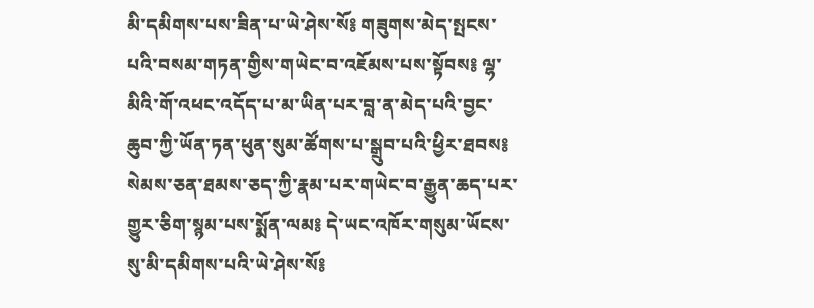མི་དམིགས་པས་ཟིན་པ་ཡེ་ཤེས་སོ༔ གཟུགས་མེད་སྤངས་པའི་བསམ་གཏན་གྱིས་གཡེང་བ་འཇོམས་པས་སྟོབས༔ ལྷ་མིའི་གོ་འཕང་འདོད་པ་མ་ཡིན་པར་བླ་ན་མེད་པའི་བྱང་ཆུབ་ཀྱི་ཡོན་ཏན་ཕུན་སུམ་ཚོགས་པ་སྒྲུབ་པའི་ཕྱིར་ཐབས༔ སེམས་ཅན་ཐམས་ཅད་ཀྱི་རྣམ་པར་གཡེང་བ་རྒྱུན་ཆད་པར་གྱུར་ཅིག་སྙམ་པས་སྨོན་ལམ༔ དེ་ཡང་འཁོར་གསུམ་ཡོངས་སུ་མི་དམིགས་པའི་ཡེ་ཤེས་སོ༔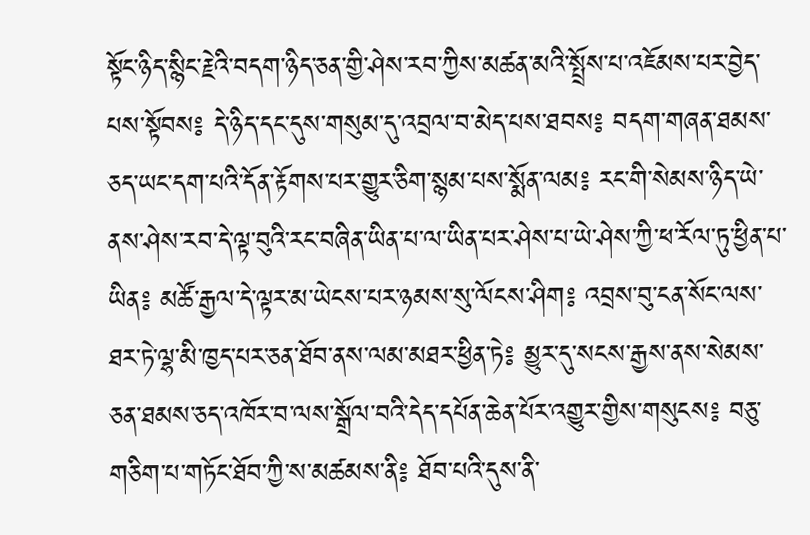སྟོང་ཉིད་སྙིང་རྗེའི་བདག་ཉིད་ཅན་གྱི་ཤེས་རབ་ཀྱིས་མཚན་མའི་སྤྲོས་པ་འཇོམས་པར་བྱེད་པས་སྟོབས༔ དེ་ཉིད་དང་དུས་གསུམ་དུ་འབྲལ་བ་མེད་པས་ཐབས༔ བདག་གཞན་ཐམས་ཅད་ཡང་དག་པའི་དོན་རྟོགས་པར་གྱུར་ཅིག་སྙམ་པས་སྨོན་ལམ༔ རང་གི་སེམས་ཉིད་ཡེ་ནས་ཤེས་རབ་དེ་ལྟ་བུའི་རང་བཞིན་ཡིན་པ་ལ་ཡིན་པར་ཤེས་པ་ཡེ་ཤེས་ཀྱི་ཕ་རོལ་ཏུ་ཕྱིན་པ་ཡིན༔ མཚོ་རྒྱལ་དེ་ལྟར་མ་ཡེངས་པར་ཉམས་སུ་ལོངས་ཤིག༔ འབྲས་བུ་ངན་སོང་ལས་ཐར་ཏེ་ལྷ་མི་ཁྱད་པར་ཅན་ཐོབ་ནས་ལམ་མཐར་ཕྱིན་ཏེ༔ མྱུར་དུ་སངས་རྒྱས་ནས་སེམས་ཅན་ཐམས་ཅད་འཁོར་བ་ལས་སྒྲོལ་བའི་དེད་དཔོན་ཆེན་པོར་འགྱུར་གྱིས་གསུངས༔ བཅུ་གཅིག་པ་གཏོང་ཐོབ་ཀྱི་ས་མཚམས་ནི༔ ཐོབ་པའི་དུས་ནི་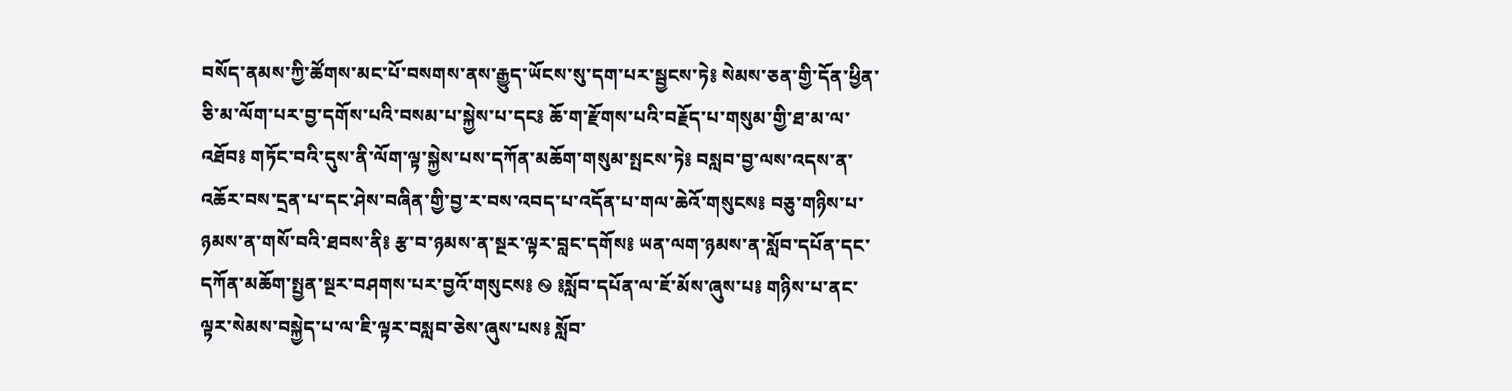བསོད་ནམས་ཀྱི་ཚོགས་མང་པོ་བསགས་ནས་རྒྱུད་ཡོངས་སུ་དག་པར་སྦྱངས་ཏེ༔ སེམས་ཅན་གྱི་དོན་ཕྱིན་ཅི་མ་ལོག་པར་བྱ་དགོས་པའི་བསམ་པ་སྐྱེས་པ་དང༔ ཆོ་ག་རྫོགས་པའི་བརྗོད་པ་གསུམ་གྱི་ཐ་མ་ལ་འཐོབ༔ གཏོང་བའི་དུས་ནི་ལོག་ལྟ་སྐྱེས་པས་དཀོན་མཆོག་གསུམ་སྤངས་ཏེ༔ བསླབ་བྱ་ལས་འདས་ན་འཆོར་བས་དྲན་པ་དང་ཤེས་བཞིན་གྱི་བྱ་ར་བས་འབད་པ་འདོན་པ་གལ་ཆེའོ་གསུངས༔ བཅུ་གཉིས་པ་ཉམས་ན་གསོ་བའི་ཐབས་ནི༔ རྩ་བ་ཉམས་ན་སྔར་ལྟར་བླང་དགོས༔ ཡན་ལག་ཉམས་ན་སློབ་དཔོན་དང་དཀོན་མཆོག་སྤྱན་སྔར་བཤགས་པར་བྱའོ་གསུངས༔ ࿊ ༔སློབ་དཔོན་ལ་ཇོ་མོས་ཞུས་པ༔ གཉིས་པ་ནང་ལྟར་སེམས་བསྐྱེད་པ་ལ་ཇི་ལྟར་བསླབ་ཅེས་ཞུས་པས༔ སློབ་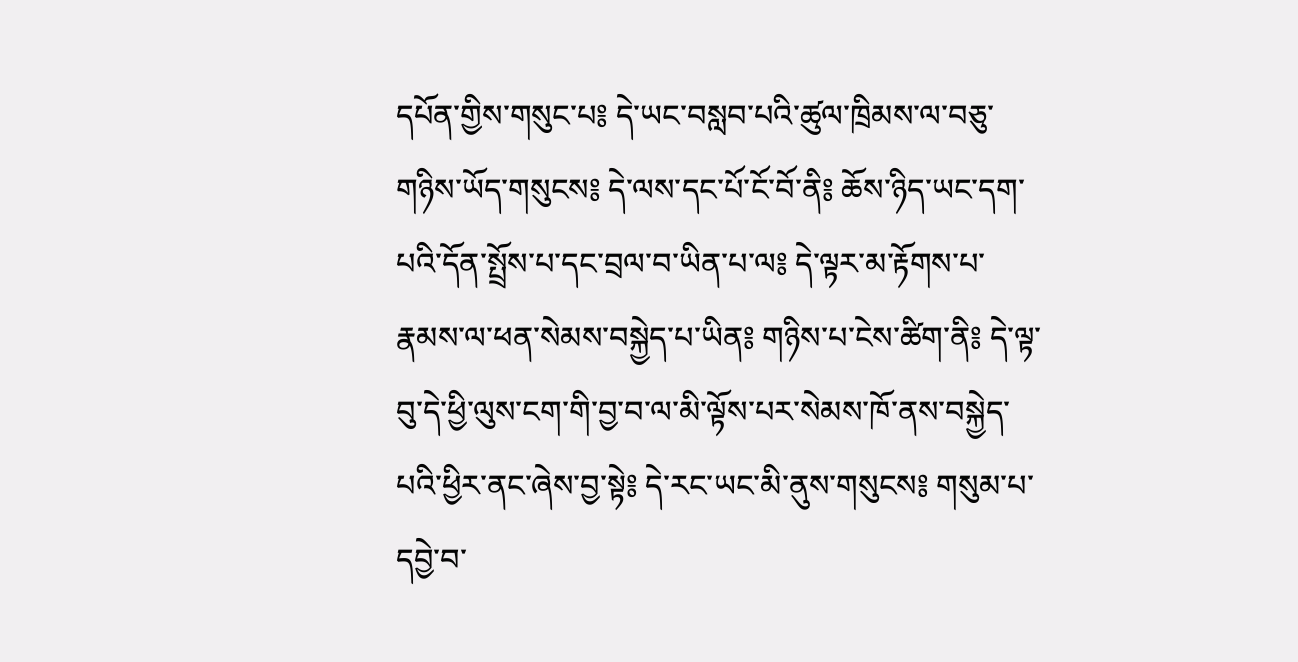དཔོན་གྱིས་གསུང་པ༔ དེ་ཡང་བསླབ་པའི་ཚུལ་ཁྲིམས་ལ་བཅུ་གཉིས་ཡོད་གསུངས༔ དེ་ལས་དང་པོ་ངོ་བོ་ནི༔ ཆོས་ཉིད་ཡང་དག་པའི་དོན་སྤྲོས་པ་དང་བྲལ་བ་ཡིན་པ་ལ༔ དེ་ལྟར་མ་རྟོགས་པ་རྣམས་ལ་ཕན་སེམས་བསྐྱེད་པ་ཡིན༔ གཉིས་པ་ངེས་ཚིག་ནི༔ དེ་ལྟ་བུ་དེ་ཕྱི་ལུས་ངག་གི་བྱ་བ་ལ་མི་ལྟོས་པར་སེམས་ཁོ་ནས་བསྐྱེད་པའི་ཕྱིར་ནང་ཞེས་བྱ་སྟེ༔ དེ་རང་ཡང་མི་ནུས་གསུངས༔ གསུམ་པ་དབྱེ་བ་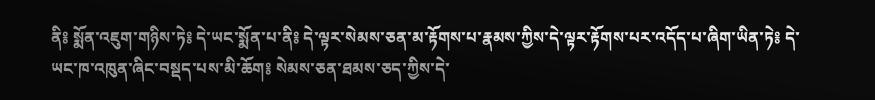ནི༔ སྨོན་འཇུག་གཉིས་ཏེ༔ དེ་ཡང་སྨོན་པ་ནི༔ དེ་ལྟར་སེམས་ཅན་མ་རྟོགས་པ་རྣམས་ཀྱིས་དེ་ལྟར་རྟོགས་པར་འདོད་པ་ཞིག་ཡིན་ཏེ༔ དེ་ཡང་ཁ་འཁུན་ཞིང་བསྡད་པས་མི་ཆོག༔ སེམས་ཅན་ཐམས་ཅད་ཀྱིས་དེ་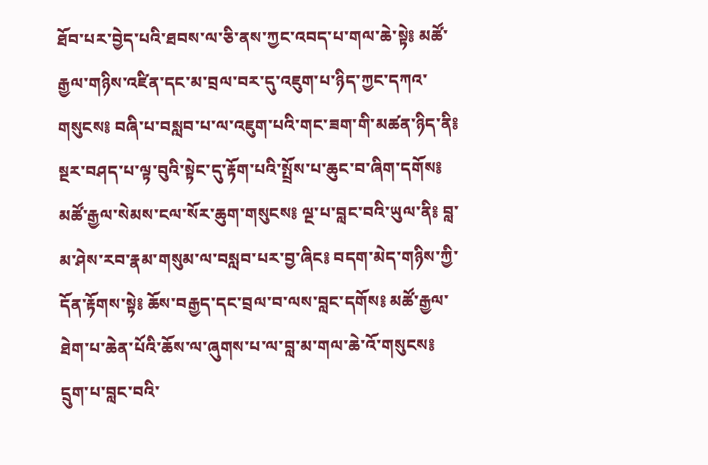ཐོབ་པར་བྱེད་པའི་ཐབས་ལ་ཅི་ནས་ཀྱང་འབད་པ་གལ་ཆེ་སྟེ༔ མཚོ་རྒྱལ་གཉིས་འཛིན་དང་མ་བྲལ་བར་དུ་འཇུག་པ་ཉིད་ཀྱང་དཀའ་གསུངས༔ བཞི་པ་བསླབ་པ་ལ་འཇུག་པའི་གང་ཟག་གི་མཚན་ཉིད་ནི༔ སྔར་བཤད་པ་ལྟ་བུའི་སྟེང་དུ་རྟོག་པའི་སྤྲོས་པ་ཆུང་བ་ཞིག་དགོས༔ མཚོ་རྒྱལ་སེམས་ངལ་སོར་ཆུག་གསུངས༔ ལྔ་པ་བླང་བའི་ཡུལ་ནི༔ བླ་མ་ཤེས་རབ་རྣམ་གསུམ་ལ་བསླབ་པར་བྱ་ཞིང༔ བདག་མེད་གཉིས་ཀྱི་དོན་རྟོགས་སྟེ༔ ཆོས་བརྒྱད་དང་བྲལ་བ་ལས་བླང་དགོས༔ མཚོ་རྒྱལ་ཐེག་པ་ཆེན་པོའི་ཆོས་ལ་ཞུགས་པ་ལ་བླ་མ་གལ་ཆེ་འོ་གསུངས༔ དྲུག་པ་བླང་བའི་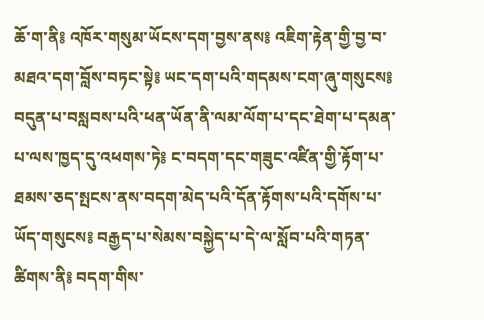ཆོ་ག་ནི༔ འཁོར་གསུམ་ཡོངས་དག་བྱས་ནས༔ འཇིག་རྟེན་གྱི་བྱ་བ་མཐའ་དག་བློས་བཏང་སྟེ༔ ཡང་དག་པའི་གདམས་ངག་ཞུ་གསུངས༔ བདུན་པ་བསླབས་པའི་ཕན་ཡོན་ནི་ལམ་ལོག་པ་དང་ཐེག་པ་དམན་པ་ལས་ཁྱད་དུ་འཕགས་ཏེ༔ ང་བདག་དང་གཟུང་འཛིན་གྱི་རྟོག་པ་ཐམས་ཅད་སྤངས་ནས་བདག་མེད་པའི་དོན་རྟོགས་པའི་དགོས་པ་ཡོད་གསུངས༔ བརྒྱད་པ་སེམས་བསྐྱེད་པ་དེ་ལ་སློབ་པའི་གཏན་ཚིགས་ནི༔ བདག་གིས་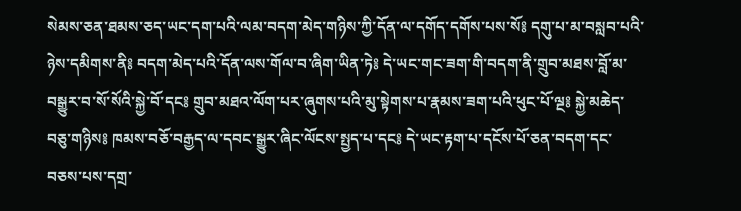སེམས་ཅན་ཐམས་ཅད་ཡང་དག་པའི་ལམ་བདག་མེད་གཉིས་ཀྱི་དོན་ལ་དགོད་དགོས་པས་སོ༔ དགུ་པ་མ་བསླབ་པའི་ཉེས་དམིགས་ནི༔ བདག་མེད་པའི་དོན་ལས་གོལ་བ་ཞིག་ཡིན་ཏེ༔ དེ་ཡང་གང་ཟག་གི་བདག་ནི་གྲུབ་མཐས་བློ་མ་བསྒྱུར་བ་སོ་སོའི་སྐྱེ་བོ་དང༔ གྲུབ་མཐའ་ལོག་པར་ཞུགས་པའི་མུ་སྟེགས་པ་རྣམས་ཟག་པའི་ཕུང་པོ་ལྔ༔ སྐྱེ་མཆེད་བཅུ་གཉིས༔ ཁམས་བཅོ་བརྒྱད་ལ་དབང་སྒྱུར་ཞིང་ལོངས་སྤྱད་པ་དང༔ དེ་ཡང་རྟག་པ་དངོས་པོ་ཅན་བདག་དང་བཅས་པས་དགྲ་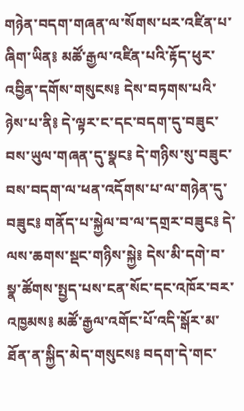གཉེན་བདག་གཞན་ལ་སོགས་པར་འཛིན་པ་ཞིག་ཡིན༔ མཚོ་རྒྱལ་འཛིན་པའི་རྟོད་ཕུར་འབྱིན་དགོས་གསུངས༔ དེས་བཏགས་པའི་ཉེས་པ་ནི༔ དེ་ལྟར་ང་དང་བདག་དུ་བཟུང་བས་ཡུལ་གཞན་དུ་སྣང༔ དེ་གཉིས་སུ་བཟུང་བས་བདག་ལ་ཕན་འདོགས་པ་ལ་གཉེན་དུ་བཟུང༔ གནོད་པ་སྐྱེལ་བ་ལ་དགྲར་བཟུང༔ དེ་ལས་ཆགས་སྡང་གཉིས་སྐྱེ༔ དེས་མི་དགེ་བ་སྣ་ཚོགས་སྤྱད་པས་ངན་སོང་དང་འཁོར་བར་འཁྱམས༔ མཚོ་རྒྱལ་འགོང་པོ་འདི་སྒོར་མ་ཐོན་ན་སྐྱིད་མེད་གསུངས༔ བདག་དེ་གང་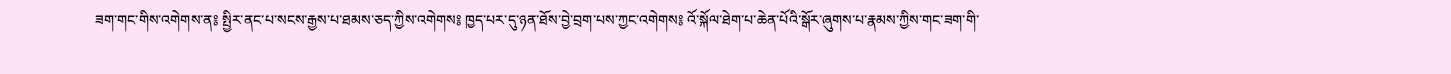ཟག་གང་གིས་འགེགས་ན༔ སྤྱིར་ནང་པ་སངས་རྒྱས་པ་ཐམས་ཅད་ཀྱིས་འགེགས༔ ཁྱད་པར་དུ་ཉན་ཐོས་བྱེ་བྲག་པས་ཀྱང་འགེགས༔ འོ་སྐོལ་ཐེག་པ་ཆེན་པོའི་སྒོར་ཞུགས་པ་རྣམས་ཀྱིས་གང་ཟག་གི་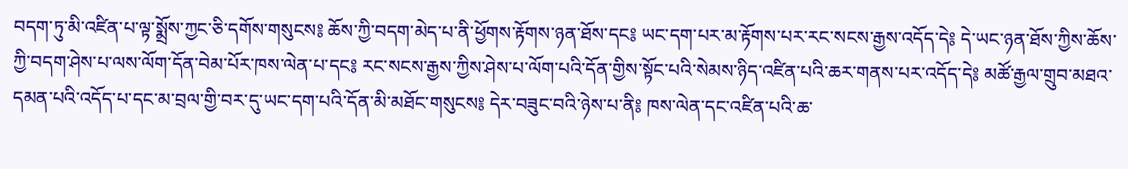བདག་ཏུ་མི་འཛིན་པ་ལྟ་སྨྲོས་ཀྱང་ཅི་དགོས་གསུངས༔ ཆོས་ཀྱི་བདག་མེད་པ་ནི་ཕྱོགས་རྟོགས་ཉན་ཐོས་དང༔ ཡང་དག་པར་མ་རྟོགས་པར་རང་སངས་རྒྱས་འདོད་དེ༔ དེ་ཡང་ཉན་ཐོས་ཀྱིས་ཆོས་ཀྱི་བདག་ཤེས་པ་ལས་ལོག་དོན་བེམ་པོར་ཁས་ལེན་པ་དང༔ རང་སངས་རྒྱས་ཀྱིས་ཤེས་པ་ལོག་པའི་དོན་གྱིས་སྟོང་པའི་སེམས་ཉིད་འཛིན་པའི་ཆར་གནས་པར་འདོད་དེ༔ མཚོ་རྒྱལ་གྲུབ་མཐའ་དམན་པའི་འདོད་པ་དང་མ་བྲལ་གྱི་བར་དུ་ཡང་དག་པའི་དོན་མི་མཐོང་གསུངས༔ དེར་བཟུང་བའི་ཉེས་པ་ནི༔ ཁས་ལེན་དང་འཛིན་པའི་ཆ་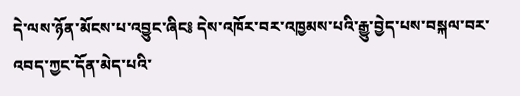དེ་ལས་ཉོན་མོངས་པ་འབྱུང་ཞིང༔ དེས་འཁོར་བར་འཁྱམས་པའི་རྒྱུ་བྱེད་པས་བསྐལ་བར་འབད་ཀྱང་དོན་མེད་པའི་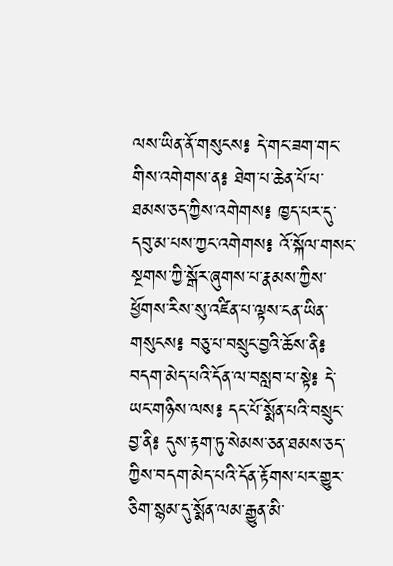ལས་ཡིན་ནོ་གསུངས༔ དེ་གང་ཟག་གང་གིས་འགེགས་ན༔ ཐེག་པ་ཆེན་པོ་པ་ཐམས་ཅད་ཀྱིས་འགེགས༔ ཁྱད་པར་དུ་དབུ་མ་པས་ཀྱང་འགེགས༔ འོ་སྐོལ་གསང་སྔགས་ཀྱི་སྒོར་ཞུགས་པ་རྣམས་ཀྱིས་ཕྱོགས་རིས་སུ་འཛིན་པ་ལྟས་ངན་ཡིན་གསུངས༔ བཅུ་པ་བསྲུང་བྱའི་ཆོས་ནི༔ བདག་མེད་པའི་དོན་ལ་བསླབ་པ་སྟེ༔ དེ་ཡང་གཉིས་ལས༔ དང་པོ་སྨོན་པའི་བསྲུང་བྱ་ནི༔ དུས་རྟག་ཏུ་སེམས་ཅན་ཐམས་ཅད་ཀྱིས་བདག་མེད་པའི་དོན་རྟོགས་པར་གྱུར་ཅིག་སྙམ་དུ་སྨོན་ལམ་རྒྱུན་མི་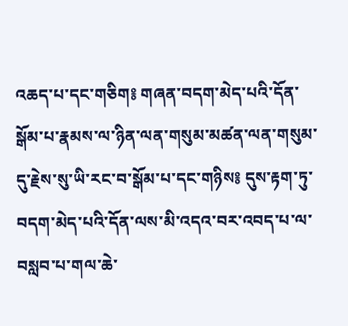འཆད་པ་དང་གཅིག༔ གཞན་བདག་མེད་པའི་དོན་སྒོམ་པ་རྣམས་ལ་ཉིན་ལན་གསུམ་མཚན་ལན་གསུམ་དུ་རྗེས་སུ་ཡི་རང་བ་སྒོམ་པ་དང་གཉིས༔ དུས་རྟག་ཏུ་བདག་མེད་པའི་དོན་ལས་མི་འདའ་བར་འབད་པ་ལ་བསླབ་པ་གལ་ཆེ་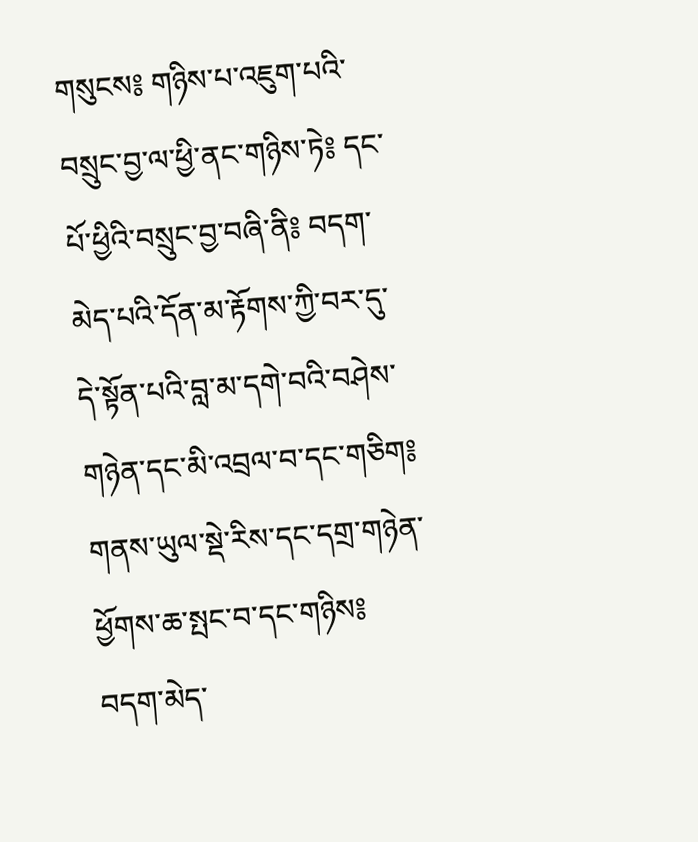གསུངས༔ གཉིས་པ་འཇུག་པའི་བསྲུང་བྱ་ལ་ཕྱི་ནང་གཉིས་ཏེ༔ དང་པོ་ཕྱིའི་བསྲུང་བྱ་བཞི་ནི༔ བདག་མེད་པའི་དོན་མ་རྟོགས་ཀྱི་བར་དུ་དེ་སྟོན་པའི་བླ་མ་དགེ་བའི་བཤེས་གཉེན་དང་མི་འབྲལ་བ་དང་གཅིག༔ གནས་ཡུལ་སྡེ་རིས་དང་དགྲ་གཉེན་ཕྱོགས་ཆ་སྤང་བ་དང་གཉིས༔ བདག་མེད་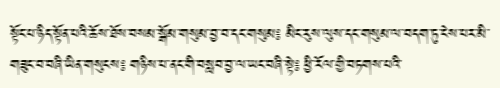སྟོང་པ་ཉིད་སྟོན་པའི་ཆོས་ཐོས་བསམ་སྒོམ་གསུམ་བྱ་བ་དང་གསུམ༔ མིང་རུས་ལུས་དང་གསུམ་ལ་བདག་ཏུ་ངེས་པར་མི་གཟུང་བ་བཞི་ཡིན་གསུངས༔ གཉིས་པ་ནང་གི་བསླབ་བྱ་ལ་ཡང་བཞི་སྟེ༔ ཕྱི་རོལ་གྱི་བཏགས་པའི་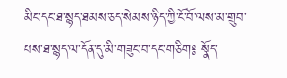མིང་དང་ཐ་སྙད་ཐམས་ཅད་སེམས་ཉིད་ཀྱི་ངོ་བོ་ལས་མ་གྲུབ་པས་ཐ་སྙད་ལ་དོན་དུ་མི་གཟུང་བ་དང་གཅིག༔ སྣོད་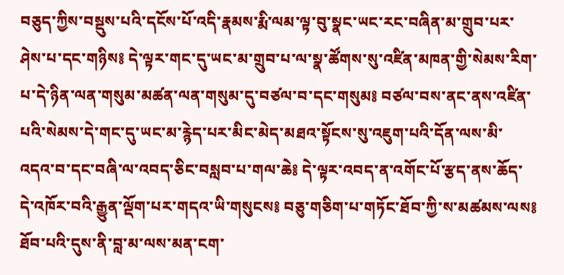བཅུད་ཀྱིས་བསྡུས་པའི་དངོས་པོ་འདི་རྣམས་རྨི་ལམ་ལྟ་བུ་སྣང་ཡང་རང་བཞིན་མ་གྲུབ་པར་ཤེས་པ་དང་གཉིས༔ དེ་ལྟར་གང་དུ་ཡང་མ་གྲུབ་པ་ལ་སྣ་ཚོགས་སུ་འཛིན་མཁན་གྱི་སེམས་རིག་པ་དེ་ཉིན་ལན་གསུམ་མཚན་ལན་གསུམ་དུ་བཙལ་བ་དང་གསུམ༔ བཙལ་བས་ནང་ནས་འཛིན་པའི་སེམས་དེ་གང་དུ་ཡང་མ་རྙེད་པར་མིང་མེད་མཐའ་སྟོངས་སུ་འཇུག་པའི་དོན་ལས་མི་འདའ་བ་དང་བཞི་ལ་འབད་ཅིང་བསླབ་པ་གལ་ཆེ༔ དེ་ལྟར་འབད་ན་འགོང་པོ་རྩད་ནས་ཆོད་དེ་འཁོར་བའི་རྒྱུན་ལྡོག་པར་གདའ་ཡི་གསུངས༔ བཅུ་གཅིག་པ་གཏོང་ཐོབ་ཀྱི་ས་མཚམས་ལས༔ ཐོབ་པའི་དུས་ནི་བླ་མ་ལས་མན་ངག་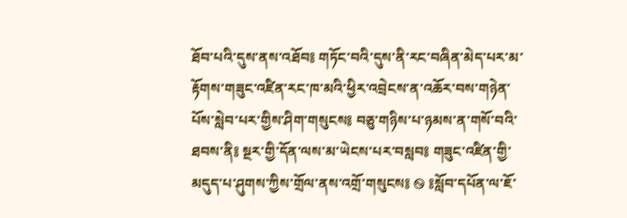ཐོབ་པའི་དུས་ནས་འཐོབ༔ གཏོང་བའི་དུས་ནི་རང་བཞིན་མེད་པར་མ་རྟོགས་གཟུང་འཛིན་རང་ཁ་མའི་ཕྱིར་འབྲེངས་ན་འཆོར་བས་གཉེན་པོས་སླེབ་པར་གྱིས་ཤིག་གསུངས༔ བཅུ་གཉིས་པ་ཉམས་ན་གསོ་བའི་ཐབས་ནི༔ སྔར་གྱི་དོན་ལས་མ་ཡེངས་པར་བསླབ༔ གཟུང་འཛིན་གྱི་མདུད་པ་ཤུགས་ཀྱིས་གྲོལ་ནས་འགྲོ་གསུངས༔ ࿊ ༔སློབ་དཔོན་ལ་ཇོ་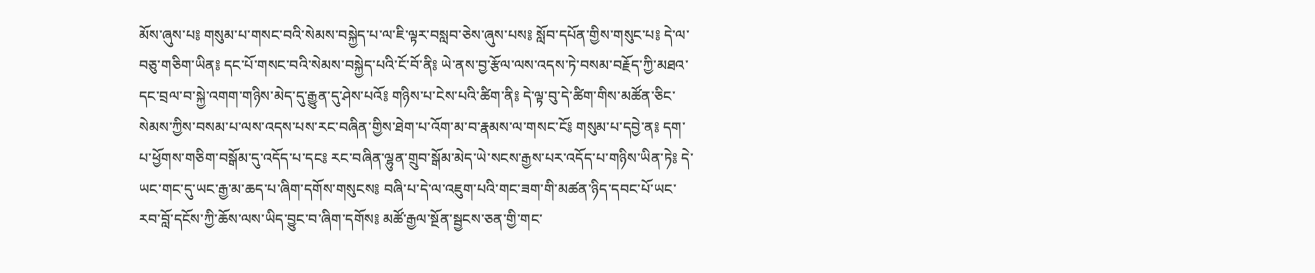མོས་ཞུས་པ༔ གསུམ་པ་གསང་བའི་སེམས་བསྐྱེད་པ་ལ་ཇི་ལྟར་བསླབ་ཅེས་ཞུས་པས༔ སློབ་དཔོན་གྱིས་གསུང་པ༔ དེ་ལ་བཅུ་གཅིག་ཡིན༔ དང་པོ་གསང་བའི་སེམས་བསྐྱེད་པའི་ངོ་བོ་ནི༔ ཡེ་ནས་བྱ་རྩོལ་ལས་འདས་ཏེ་བསམ་བརྗོད་ཀྱི་མཐའ་དང་བྲལ་བ་སྐྱེ་འགག་གཉིས་མེད་དུ་རྒྱུན་དུ་ཤེས་པའོ༔ གཉིས་པ་ངེས་པའི་ཚིག་ནི༔ དེ་ལྟ་བུ་དེ་ཚིག་གིས་མཚོན་ཅིང་སེམས་ཀྱིས་བསམ་པ་ལས་འདས་པས་རང་བཞིན་གྱིས་ཐེག་པ་འོག་མ་བ་རྣམས་ལ་གསང་ངོ༔ གསུམ་པ་དབྱེ་ན༔ དག་པ་ཕྱོགས་གཅིག་བསྒོམ་དུ་འདོད་པ་དང༔ རང་བཞིན་ལྷུན་གྲུབ་སྒོམ་མེད་ཡེ་སངས་རྒྱས་པར་འདོད་པ་གཉིས་ཡིན་ཏེ༔ དེ་ཡང་གང་དུ་ཡང་རྒྱ་མ་ཆད་པ་ཞིག་དགོས་གསུངས༔ བཞི་པ་དེ་ལ་འཇུག་པའི་གང་ཟག་གི་མཚན་ཉིད་དབང་པོ་ཡང་རབ་བློ་དངོས་ཀྱི་ཆོས་ལས་ཡིད་བྱུང་བ་ཞིག་དགོས༔ མཚོ་རྒྱལ་སྔོན་སྦྱངས་ཅན་གྱི་གང་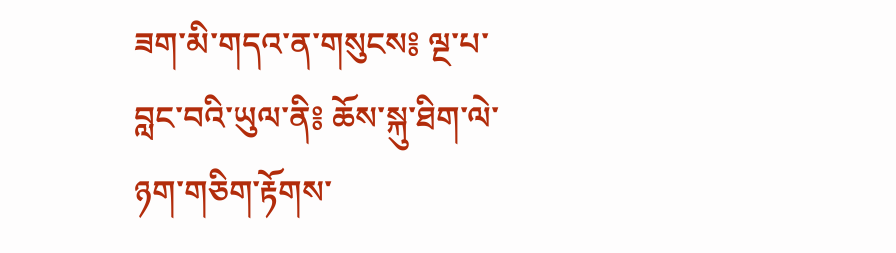ཟག་མི་གདའ་ན་གསུངས༔ ལྔ་པ་བླང་བའི་ཡུལ་ནི༔ ཆོས་སྐུ་ཐིག་ལེ་ཉག་གཅིག་རྟོགས་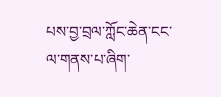པས་བྱ་བྲལ་ཀློང་ཆེན་ངང་ལ་གནས་པ་ཞིག་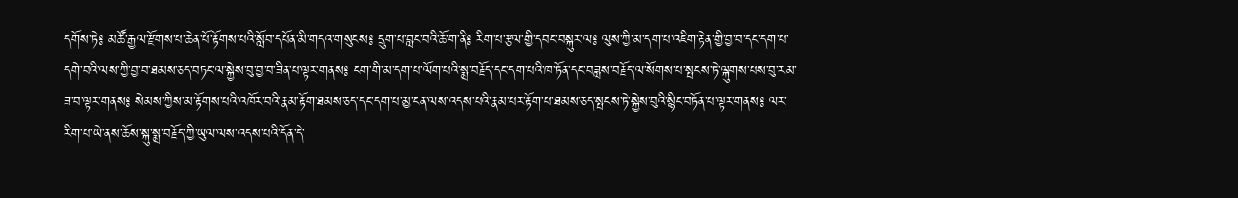དགོས་ཏེ༔ མཚོ་རྒྱལ་རྫོགས་པ་ཆེན་པོ་རྟོགས་པའི་སློབ་དཔོན་མི་གདའ་གསུངས༔ དྲུག་པ་བླང་བའི་ཆོ་ག་ནི༔ རིག་པ་རྩལ་གྱི་དབང་བསྐུར་ལ༔ ལུས་ཀྱི་མ་དག་པ་འཇིག་རྟེན་གྱི་བྱ་བ་དང་དག་པ་དགེ་བའི་ལས་ཀྱི་བྱ་བ་ཐམས་ཅད་བཏང་ལ་སྐྱེས་བུ་བྱ་བ་ཟིན་པ་ལྟར་གནས༔ ངག་གི་མ་དག་པ་ལོག་པའི་སྨྲ་བརྗོད་དང་དག་པའི་ཁ་ཏོན་དང་བཟླས་བརྗོད་ལ་སོགས་པ་སྤངས་ཏེ་ལྐུགས་པས་བུ་རམ་ཟ་བ་ལྟར་གནས༔ སེམས་ཀྱིས་མ་རྟོགས་པའི་འཁོར་བའི་རྣམ་རྟོག་ཐམས་ཅད་དང་དག་པ་མྱ་ངན་ལས་འདས་པའི་རྣམ་པར་རྟོག་པ་ཐམས་ཅད་སྤངས་ཏེ་སྐྱེས་བུའི་སྙིང་བཏོན་པ་ལྟར་གནས༔ ལར་རིག་པ་ཡེ་ནས་ཆོས་སྐུ་སྨྲ་བརྗོད་ཀྱི་ཡུལ་ལས་འདས་པའི་དོན་དེ་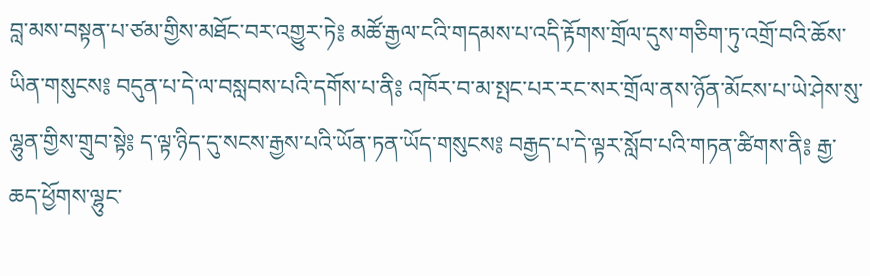བླ་མས་བསྟན་པ་ཙམ་གྱིས་མཐོང་བར་འགྱུར་ཏེ༔ མཚོ་རྒྱལ་ངའི་གདམས་པ་འདི་རྟོགས་གྲོལ་དུས་གཅིག་ཏུ་འགྲོ་བའི་ཆོས་ཡིན་གསུངས༔ བདུན་པ་དེ་ལ་བསླབས་པའི་དགོས་པ་ནི༔ འཁོར་བ་མ་སྤང་པར་རང་སར་གྲོལ་ནས་ཉོན་མོངས་པ་ཡེ་ཤེས་སུ་ལྷུན་གྱིས་གྲུབ་སྟེ༔ ད་ལྟ་ཉིད་དུ་སངས་རྒྱས་པའི་ཡོན་ཏན་ཡོད་གསུངས༔ བརྒྱད་པ་དེ་ལྟར་སློབ་པའི་གཏན་ཚིགས་ནི༔ རྒྱ་ཆད་ཕྱོགས་ལྷུང་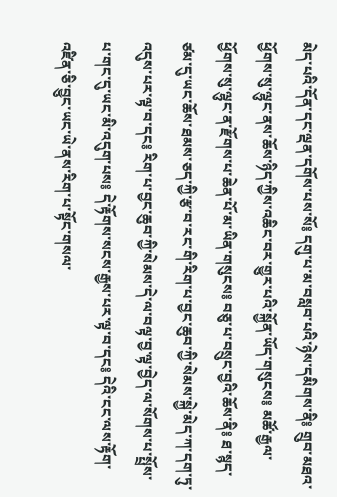མེད་པའི་དོན་དང་ལྡན་དགོས་པས་སོ༔ དགུ་པ་མ་བསླབ་པའི་ཉེས་དམིགས་ནི༔ གྲུབ་མཐའ་ཕྱོགས་སུ་ལྷུང་ནས་ཆོས་ཉིད་ཀྱིས་འཆིང་བར་གྱུར་པའི་སྐྱོན་ཡོད་གསུངས༔ མཚོ་རྒྱལ་ཕྱོགས་སུ་ལྷུང་ན་རྫོགས་པ་ཆེན་པོ་མ་ཡིན་གསུངས༔ བཅུ་པ་བསྲུང་བྱའི་ཆོས་ནི༔ ཐ་སྙད་ཙམ་དུ་ཡང་ཆོས་ཐམས་ཅད་ཀྱི་རྩ་བ་རང་གི་རིག་པ་བྱང་ཆུབ་ཀྱི་སེམས་སྐྱེ་མེད་ཀ་དག་ཏུ་འདུས་པར་ལྟ་བ་དང༔ རིག་པ་བྱང་ཆུབ་ཀྱི་སེམས་དེ་ལ་བལྟ་བྱ་ལྟ་བྱེད་ལ་སོགས་པ་སྤྲོས་པ་གང་དུ་ཡང་མི་འདུག་པས༔ དེ་རྟོགས་སངས་རྒྱས་པར་ལྟ་བ་དང༔ དེའི་ངང་ལས་རྟོག་འཛིན་ཅི་བྱུང་ཡང་ཡེ་ནས་རིག་པ་སྟོང་གསལ་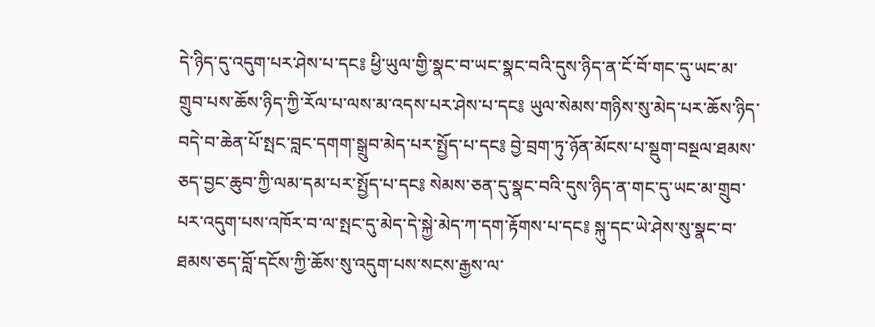དེ་ཉིད་དུ་འདུག་པར་ཤེས་པ་དང༔ ཕྱི་ཡུལ་གྱི་སྣང་བ་ཡང་སྣང་བའི་དུས་ཉིད་ན་ངོ་བོ་གང་དུ་ཡང་མ་གྲུབ་པས་ཆོས་ཉིད་ཀྱི་རོལ་པ་ལས་མ་འདས་པར་ཤེས་པ་དང༔ ཡུལ་སེམས་གཉིས་སུ་མེད་པར་ཆོས་ཉིད་བདེ་བ་ཆེན་པོ་སྤང་བླང་དགག་སྒྲུབ་མེད་པར་སྤྱོད་པ་དང༔ བྱེ་བྲག་ཏུ་ཉོན་མོངས་པ་སྡུག་བསྔལ་ཐམས་ཅད་བྱང་ཆུབ་ཀྱི་ལམ་དམ་པར་སྤྱོད་པ་དང༔ སེམས་ཅན་དུ་སྣང་བའི་དུས་ཉིད་ན་གང་དུ་ཡང་མ་གྲུབ་པར་འདུག་པས་འཁོར་བ་ལ་སྤང་དུ་མེད་དེ་སྐྱེ་མེད་ཀ་དག་རྟོགས་པ་དང༔ སྐུ་དང་ཡེ་ཤེས་སུ་སྣང་བ་ཐམས་ཅད་བློ་དངོས་ཀྱི་ཆོས་སུ་འདུག་པས་སངས་རྒྱས་ལ་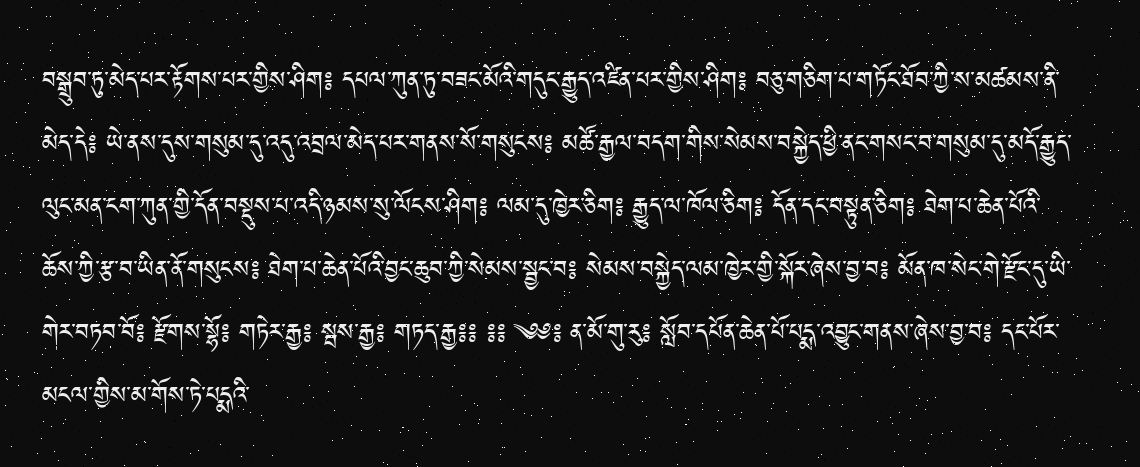བསྒྲུབ་ཏུ་མེད་པར་རྟོགས་པར་གྱིས་ཤིག༔ དཔལ་ཀུན་ཏུ་བཟང་མོའི་གདུང་རྒྱུད་འཛིན་པར་གྱིས་ཤིག༔ བཅུ་གཅིག་པ་གཏོང་ཐོབ་ཀྱི་ས་མཚམས་ནི་མེད་དེ༔ ཡེ་ནས་དུས་གསུམ་དུ་འདུ་འབྲལ་མེད་པར་གནས་སོ་གསུངས༔ མཚོ་རྒྱལ་བདག་གིས་སེམས་བསྐྱེད་ཕྱི་ནང་གསང་བ་གསུམ་དུ་མདོ་རྒྱུད་ལུང་མན་ངག་ཀུན་གྱི་དོན་བསྡུས་པ་འདི་ཉམས་སུ་ལོངས་ཤིག༔ ལམ་དུ་ཁྱེར་ཅིག༔ རྒྱུད་ལ་ཁོལ་ཅིག༔ དོན་དང་བསྟུན་ཅིག༔ ཐེག་པ་ཆེན་པོའི་ཆོས་ཀྱི་རྩ་བ་ཡིན་ནོ་གསུངས༔ ཐེག་པ་ཆེན་པོའི་བྱང་ཆུབ་ཀྱི་སེམས་སྦྱང་བ༔ སེམས་བསྐྱེད་ལམ་ཁྱེར་གྱི་སྐོར་ཞེས་བྱ་བ༔ མོན་ཁ་སེང་གེ་རྫོང་དུ་ཡི་གེར་བཏབ་བོ༔ རྫོགས་སྷོ༔ གཏེར་རྒྱ༔ སྦས་རྒྱ༔ གཏད་རྒྱ༔༔ ༔༔ ༄༅༔ ན་མོ་གུ་རུ༔ སློབ་དཔོན་ཆེན་པོ་པདྨ་འབྱུང་གནས་ཞེས་བྱ་བ༔ དང་པོར་མངལ་གྱིས་མ་གོས་ཏེ་པདྨའི་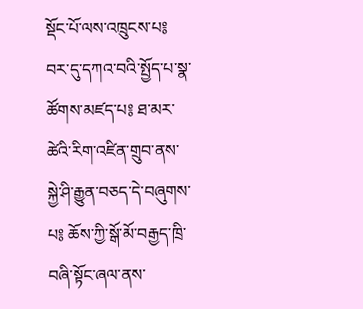སྡོང་པོ་ལས་འཁྲུངས་པ༔ བར་དུ་དཀའ་བའི་སྤྱོད་པ་སྣ་ཚོགས་མཛད་པ༔ ཐ་མར་ཚེའི་རིག་འཛིན་གྲུབ་ནས་སྐྱེ་ཤི་རྒྱུན་བཅད་དེ་བཞུགས་པ༔ ཆོས་ཀྱི་སྒོ་མོ་བརྒྱད་ཁྲི་བཞི་སྟོང་ཞལ་ནས་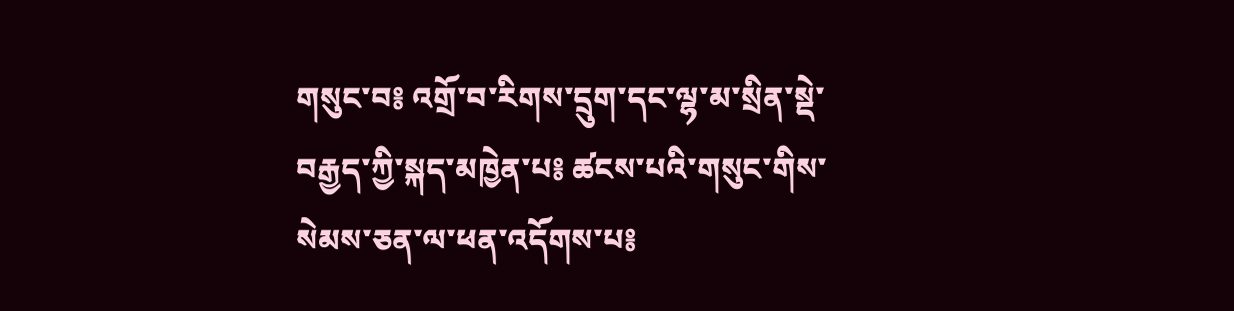གསུང་བ༔ འགྲོ་བ་རིགས་དྲུག་དང་ལྷ་མ་སྲིན་སྡེ་བརྒྱད་ཀྱི་སྐད་མཁྱེན་པ༔ ཚངས་པའི་གསུང་གིས་སེམས་ཅན་ལ་ཕན་འདོགས་པ༔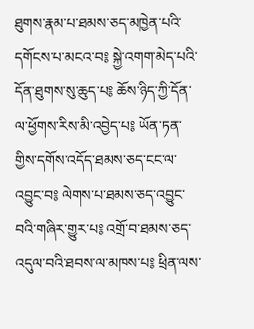ཐུགས་རྣམ་པ་ཐམས་ཅད་མཁྱེན་པའི་དགོངས་པ་མངའ་བ༔ སྐྱེ་འགག་མེད་པའི་དོན་ཐུགས་སུ་ཆུད་པ༔ ཆོས་ཉིད་ཀྱི་དོན་ལ་ཕྱོགས་རིས་མི་འབྱེད་པ༔ ཡོན་ཏན་གྱིས་དགོས་འདོད་ཐམས་ཅད་ངང་ལ་འབྱུང་བ༔ ལེགས་པ་ཐམས་ཅད་འབྱུང་བའི་གཞིར་གྱུར་པ༔ འགྲོ་བ་ཐམས་ཅད་འདུལ་བའི་ཐབས་ལ་མཁས་པ༔ ཕྲིན་ལས་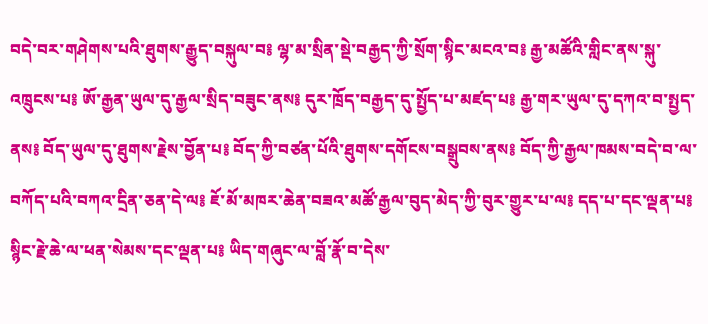བདེ་བར་གཤེགས་པའི་ཐུགས་རྒྱུད་བསྐུལ་བ༔ ལྷ་མ་སྲིན་སྡེ་བརྒྱད་ཀྱི་སྲོག་སྙིང་མངའ་བ༔ རྒྱ་མཚོའི་གླིང་ནས་སྐུ་འཁྲུངས་པ༔ ཨོ་རྒྱན་ཡུལ་དུ་རྒྱལ་སྲིད་བཟུང་ནས༔ དུར་ཁྲོད་བརྒྱད་དུ་སྤྱོད་པ་མཛད་པ༔ རྒྱ་གར་ཡུལ་དུ་དཀའ་བ་སྤྱད་ནས༔ བོད་ཡུལ་དུ་ཐུགས་རྗེས་བྱོན་པ༔ བོད་ཀྱི་བཙན་པོའི་ཐུགས་དགོངས་བསྒྲུབས་ནས༔ བོད་ཀྱི་རྒྱལ་ཁམས་བདེ་བ་ལ་བཀོད་པའི་བཀའ་དྲིན་ཅན་དེ་ལ༔ ཇོ་མོ་མཁར་ཆེན་བཟའ་མཚོ་རྒྱལ་བུད་མེད་ཀྱི་བུར་གྱུར་པ་ལ༔ དད་པ་དང་ལྡན་པ༔ སྙིང་རྗེ་ཆེ་ལ་ཕན་སེམས་དང་ལྡན་པ༔ ཡིད་གཞུང་ལ་བློ་རྣོ་བ་དེས་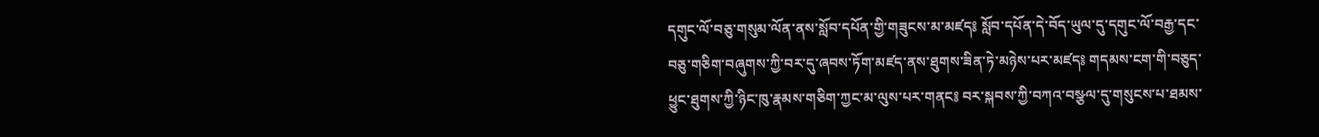དགུང་ལོ་བཅུ་གསུམ་ལོན་ནས་སློབ་དཔོན་གྱི་གཟུངས་མ་མཛད༔ སློབ་དཔོན་དེ་བོད་ཡུལ་དུ་དགུང་ལོ་བརྒྱ་དང་བཅུ་གཅིག་བཞུགས་ཀྱི་བར་དུ་ཞབས་ཏོག་མཛད་ནས་ཐུགས་ཟིན་ཏེ་མཉེས་པར་མཛད༔ གདམས་ངག་གི་བཅུད་ཕྱུང་ཐུགས་ཀྱི་ཉིང་ཁུ་རྣམས་གཅིག་ཀྱང་མ་ལུས་པར་གནང༔ བར་སྐབས་ཀྱི་བཀའ་བསྩལ་དུ་གསུངས་པ་ཐམས་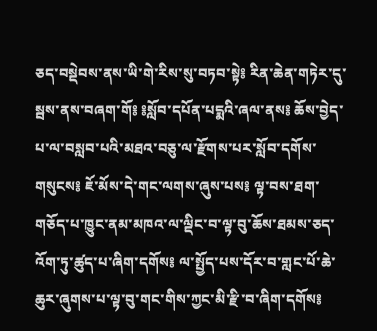ཅད་བསྡེབས་ནས་ཡི་གེ་རིས་སུ་བཏབ་སྟེ༔ རིན་ཆེན་གཏེར་དུ་སྦས་ནས་བཞག་གོ༔ ༔སློབ་དཔོན་པདྨའི་ཞལ་ནས༔ ཆོས་བྱེད་པ་ལ་བསླབ་པའི་མཐའ་བཅུ་ལ་རྫོགས་པར་སློབ་དགོས་གསུངས༔ ཇོ་མོས་དེ་གང་ལགས་ཞུས་པས༔ ལྟ་བས་ཐག་གཅོད་པ་ཁྱུང་ནམ་མཁའ་ལ་ལྡིང་བ་ལྟ་བུ་ཆོས་ཐམས་ཅད་འོག་ཏུ་ཚུད་པ་ཞིག་དགོས༔ ལ་སྤྱོད་པས་དོར་བ་གླང་པོ་ཆེ་ཆུར་ཞུགས་པ་ལྟ་བུ་གང་གིས་ཀྱང་མི་རྫི་བ་ཞིག་དགོས༔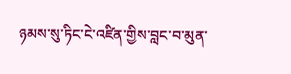ཉམས་སུ་ཏིང་ངེ་འཛིན་གྱིས་བླང་བ་མུན་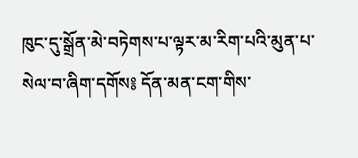ཁུང་དུ་སྒྲོན་མེ་བཏེགས་པ་ལྟར་མ་རིག་པའི་མུན་པ་སེལ་བ་ཞིག་དགོས༔ དོན་མན་ངག་གིས་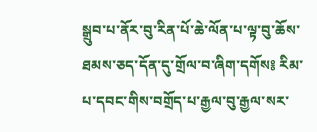སྒྲུབ་པ་ནོར་བུ་རིན་པོ་ཆེ་ལོན་པ་ལྟ་བུ་ཆོས་ཐམས་ཅད་དོན་དུ་གྲོལ་བ་ཞིག་དགོས༔ རིམ་པ་དབང་གིས་བགྲོད་པ་རྒྱལ་བུ་རྒྱལ་སར་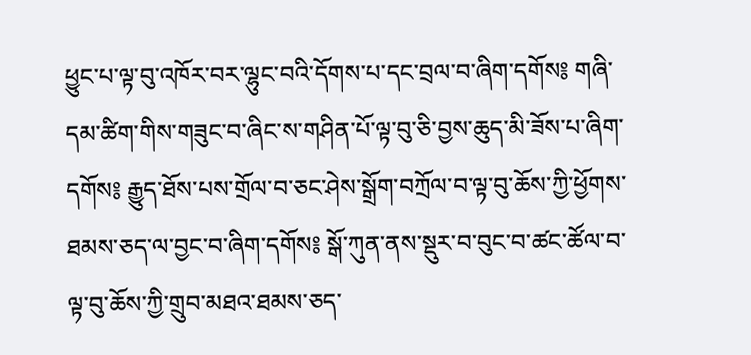ཕྱུང་པ་ལྟ་བུ་འཁོར་བར་ལྷུང་བའི་དོགས་པ་དང་བྲལ་བ་ཞིག་དགོས༔ གཞི་དམ་ཚིག་གིས་གཟུང་བ་ཞིང་ས་གཤིན་པོ་ལྟ་བུ་ཅི་བྱས་ཆུད་མི་ཟོས་པ་ཞིག་དགོས༔ རྒྱུད་ཐོས་པས་གྲོལ་བ་ཅང་ཤེས་སྒྲོག་བཀྲོལ་བ་ལྟ་བུ་ཆོས་ཀྱི་ཕྱོགས་ཐམས་ཅད་ལ་བྱང་བ་ཞིག་དགོས༔ སྒོ་ཀུན་ནས་སྡུར་བ་བུང་བ་ཚང་ཚོལ་བ་ལྟ་བུ་ཆོས་ཀྱི་གྲུབ་མཐའ་ཐམས་ཅད་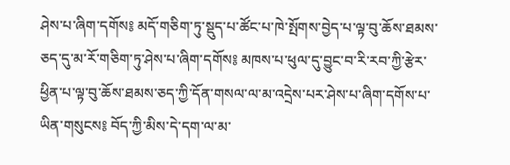ཤེས་པ་ཞིག་དགོས༔ མདོ་གཅིག་ཏུ་སྡུད་པ་ཚོང་པ་ཁེ་སྤོགས་བྱེད་པ་ལྟ་བུ་ཆོས་ཐམས་ཅད་དུ་མ་རོ་གཅིག་ཏུ་ཤེས་པ་ཞིག་དགོས༔ མཁས་པ་ཕུལ་དུ་བྱུང་བ་རི་རབ་ཀྱི་རྩེར་ཕྱིན་པ་ལྟ་བུ་ཆོས་ཐམས་ཅད་ཀྱི་དོན་གསལ་ལ་མ་འདྲེས་པར་ཤེས་པ་ཞིག་དགོས་པ་ཡིན་གསུངས༔ བོད་ཀྱི་མིས་དེ་དག་ལ་མ་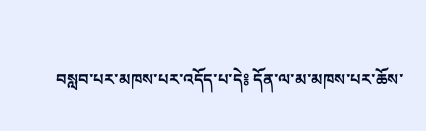བསླབ་པར་མཁས་པར་འདོད་པ་དེ༔ དོན་ལ་མ་མཁས་པར་ཆོས་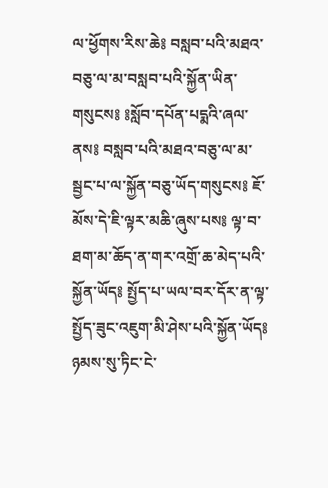ལ་ཕྱོགས་རིས་ཆེ༔ བསླབ་པའི་མཐའ་བཅུ་ལ་མ་བསླབ་པའི་སྐྱོན་ཡིན་གསུངས༔ ༔སློབ་དཔོན་པདྨའི་ཞལ་ནས༔ བསླབ་པའི་མཐའ་བཅུ་ལ་མ་སྦྱང་པ་ལ་སྐྱོན་བཅུ་ཡོད་གསུངས༔ ཇོ་མོས་དེ་ཇི་ལྟར་མཆི་ཞུས་པས༔ ལྟ་བ་ཐག་མ་ཆོད་ན་གར་འགྲོ་ཆ་མེད་པའི་སྐྱོན་ཡོད༔ སྤྱོད་པ་ཡལ་བར་དོར་ན་ལྟ་སྤྱོད་ཟུང་འཇུག་མི་ཤེས་པའི་སྐྱོན་ཡོད༔ ཉམས་སུ་ཏིང་ངེ་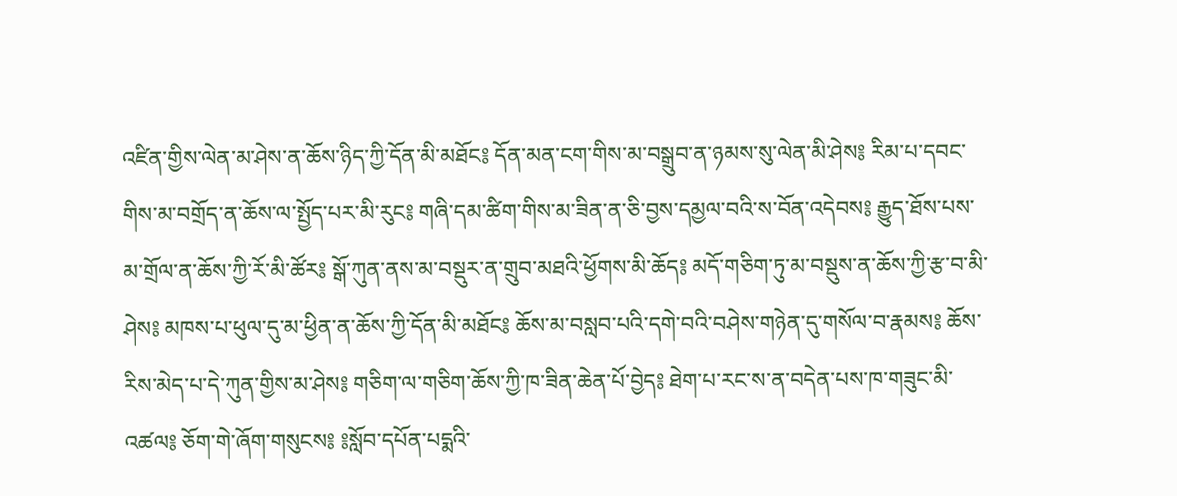འཛིན་གྱིས་ལེན་མ་ཤེས་ན་ཆོས་ཉིད་ཀྱི་དོན་མི་མཐོང༔ དོན་མན་ངག་གིས་མ་བསྒྲུབ་ན་ཉམས་སུ་ལེན་མི་ཤེས༔ རིམ་པ་དབང་གིས་མ་བགྲོད་ན་ཆོས་ལ་སྤྱོད་པར་མི་རུང༔ གཞི་དམ་ཚིག་གིས་མ་ཟིན་ན་ཅི་བྱས་དམྱལ་བའི་ས་བོན་འདེབས༔ རྒྱུད་ཐོས་པས་མ་གྲོལ་ན་ཆོས་ཀྱི་རོ་མི་ཚོར༔ སྒོ་ཀུན་ནས་མ་བསྡུར་ན་གྲུབ་མཐའི་ཕྱོགས་མི་ཆོད༔ མདོ་གཅིག་ཏུ་མ་བསྡུས་ན་ཆོས་ཀྱི་རྩ་བ་མི་ཤེས༔ མཁས་པ་ཕུལ་དུ་མ་ཕྱིན་ན་ཆོས་ཀྱི་དོན་མི་མཐོང༔ ཆོས་མ་བསླབ་པའི་དགེ་བའི་བཤེས་གཉེན་དུ་གསོལ་བ་རྣམས༔ ཆོས་རིས་མེད་པ་དེ་ཀུན་གྱིས་མ་ཤེས༔ གཅིག་ལ་གཅིག་ཆོས་ཀྱི་ཁ་ཟིན་ཆེན་པོ་བྱེད༔ ཐེག་པ་རང་ས་ན་བདེན་པས་ཁ་གཟུང་མི་འཚལ༔ ཅོག་གེ་ཞོག་གསུངས༔ ༔སློབ་དཔོན་པདྨའི་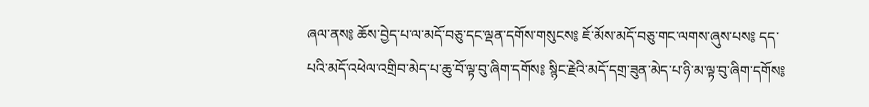ཞལ་ནས༔ ཆོས་བྱེད་པ་ལ་མདོ་བཅུ་དང་ལྡན་དགོས་གསུངས༔ ཇོ་མོས་མདོ་བཅུ་གང་ལགས་ཞུས་པས༔ དད་པའི་མདོ་འཕེལ་འགྲིབ་མེད་པ་ཆུ་བོ་ལྟ་བུ་ཞིག་དགོས༔ སྙིང་རྗེའི་མདོ་དགྲ་ཟུན་མེད་པ་ཉི་མ་ལྟ་བུ་ཞིག་དགོས༔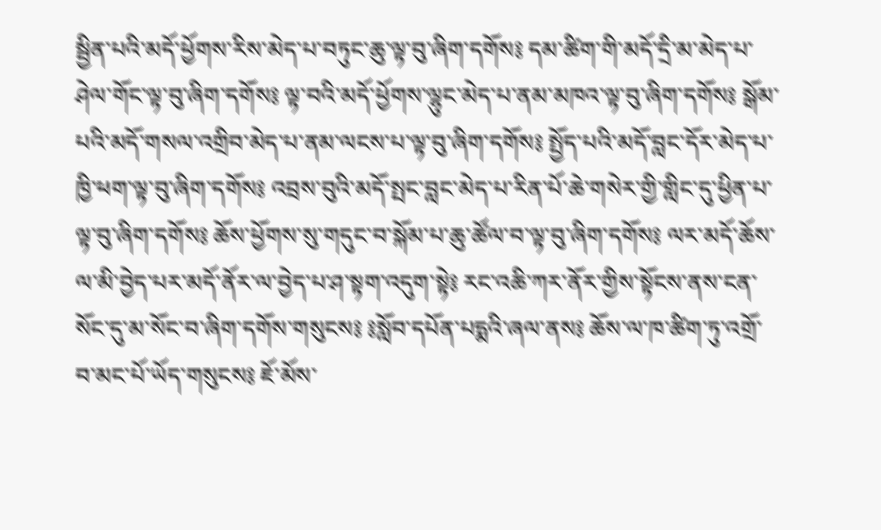སྦྱིན་པའི་མདོ་ཕྱོགས་རིས་མེད་པ་བཏུང་ཆུ་ལྟ་བུ་ཞིག་དགོས༔ དམ་ཚིག་གི་མདོ་དྲི་མ་མེད་པ་ཤེལ་གོང་ལྟ་བུ་ཞིག་དགོས༔ ལྟ་བའི་མདོ་ཕྱོགས་ལྷུང་མེད་པ་ནམ་མཁའ་ལྟ་བུ་ཞིག་དགོས༔ སྒོམ་པའི་མདོ་གསལ་འགྲིབ་མེད་པ་ནམ་ལངས་པ་ལྟ་བུ་ཞིག་དགོས༔ སྤྱོད་པའི་མདོ་བླང་དོར་མེད་པ་ཁྱི་ཕག་ལྟ་བུ་ཞིག་དགོས༔ འབྲས་བུའི་མདོ་སྤང་བླང་མེད་པ་རིན་པོ་ཆེ་གསེར་གྱི་གླིང་དུ་ཕྱིན་པ་ལྟ་བུ་ཞིག་དགོས༔ ཆོས་ཕྱོགས་སུ་གདུང་བ་སྐོམ་པ་ཆུ་ཚོལ་བ་ལྟ་བུ་ཞིག་དགོས༔ ལར་མདོ་ཆོས་ལ་མི་བྱེད་པར་མདོ་ནོར་ལ་བྱེད་པ་ཤ་སྟག་འདུག་སྟེ༔ རང་འཆི་ཀར་ནོར་གྱིས་སྟོངས་ནས་ངན་སོང་དུ་མ་སོང་བ་ཞིག་དགོས་གསུངས༔ ༔སློབ་དཔོན་པདྨའི་ཞལ་ནས༔ ཆོས་ལ་ཁ་ཚིག་ཏུ་འགྲོ་བ་མང་པོ་ཡོད་གསུངས༔ ཇོ་མོས་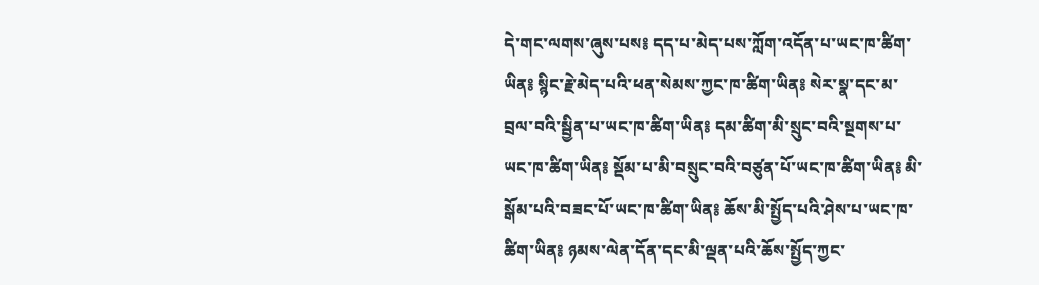དེ་གང་ལགས་ཞུས་པས༔ དད་པ་མེད་པས་ཀློག་འདོན་པ་ཡང་ཁ་ཚིག་ཡིན༔ སྙིང་རྗེ་མེད་པའི་ཕན་སེམས་ཀྱང་ཁ་ཚིག་ཡིན༔ སེར་སྣ་དང་མ་བྲལ་བའི་སྦྱིན་པ་ཡང་ཁ་ཚིག་ཡིན༔ དམ་ཚིག་མི་སྲུང་བའི་སྔགས་པ་ཡང་ཁ་ཚིག་ཡིན༔ སྡོམ་པ་མི་བསྲུང་བའི་བཙུན་པོ་ཡང་ཁ་ཚིག་ཡིན༔ མི་སྒོམ་པའི་བཟང་པོ་ཡང་ཁ་ཚིག་ཡིན༔ ཆོས་མི་སྤྱོད་པའི་ཤེས་པ་ཡང་ཁ་ཚིག་ཡིན༔ ཉམས་ལེན་དོན་དང་མི་ལྡན་པའི་ཆོས་སྤྱོད་ཀྱང་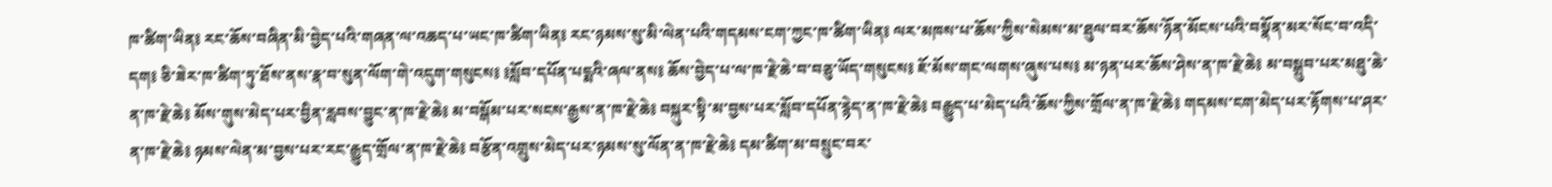ཁ་ཚིག་ཡིན༔ རང་ཆོས་བཞིན་མི་བྱེད་པའི་གཞན་ལ་འཆད་པ་ཡང་ཁ་ཚིག་ཡིན༔ རང་ཉམས་སུ་མི་ལེན་པའི་གདམས་ངག་ཀྱང་ཁ་ཚིག་ཡིན༔ ལར་མཁས་པ་ཆོས་ཀྱིས་སེམས་མ་ཐུལ་བར་ཆོས་ཉོན་མོངས་པའི་བསྣོན་མར་སོང་བ་འདི་དག༔ ཅི་ཟེར་ཁ་ཚིག་ཏུ་ཐོས་ནས་རྣ་བ་སུན་ལོག་གེ་འདུག་གསུངས༔ ༔སློབ་དཔོན་པདྨའི་ཞལ་ནས༔ ཆོས་བྱེད་པ་ལ་ཁ་རྗེ་ཆེ་བ་བཅུ་ཡོད་གསུངས༔ ཇོ་མོས་གང་ལགས་ཞུས་པས༔ མ་ཉན་པར་ཆོས་ཤེས་ན་ཁ་རྗེ་ཆེ༔ མ་བསྒྲུབ་པར་མཐུ་ཆེ་ན་ཁ་རྗེ་ཆེ༔ མོས་གུས་མེད་པར་བྱིན་རླབས་བྱུང་ན་ཁ་རྗེ་ཆེ༔ མ་བསྒོམ་པར་སངས་རྒྱས་ན་ཁ་རྗེ་ཆེ༔ བསྐུར་སྟི་མ་བྱས་པར་སློབ་དཔོན་རྙེད་ན་ཁ་རྗེ་ཆེ༔ བརྒྱུད་པ་མེད་པའི་ཆོས་ཀྱིས་གྲོལ་ན་ཁ་རྗེ་ཆེ༔ གདམས་ངག་མེད་པར་རྟོགས་པ་ཤར་ན་ཁ་རྗེ་ཆེ༔ ཉམས་ལེན་མ་བྱས་པར་རང་རྒྱུད་གྲོལ་ན་ཁ་རྗེ་ཆེ༔ བརྩོན་འགྲུས་མེད་པར་ཉམས་སུ་ལོན་ན་ཁ་རྗེ་ཆེ༔ དམ་ཚིག་མ་བསྲུང་བར་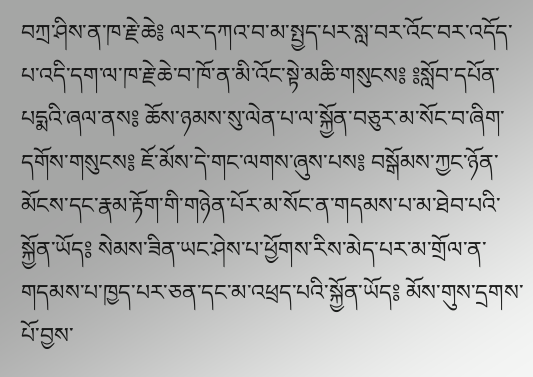བཀྲ་ཤིས་ན་ཁ་རྗེ་ཆེ༔ ལར་དཀའ་བ་མ་སྤྱད་པར་སླ་བར་འོང་བར་འདོད་པ་འདི་དག་ལ་ཁ་རྗེ་ཆེ་བ་ཁོ་ན་མི་འོང་སྟེ་མཆི་གསུངས༔ ༔སློབ་དཔོན་པདྨའི་ཞལ་ནས༔ ཆོས་ཉམས་སུ་ལེན་པ་ལ་སྐྱོན་བཅུར་མ་སོང་བ་ཞིག་དགོས་གསུངས༔ ཇོ་མོས་དེ་གང་ལགས་ཞུས་པས༔ བསྒོམས་ཀྱང་ཉོན་མོངས་དང་རྣམ་རྟོག་གི་གཉེན་པོར་མ་སོང་ན་གདམས་པ་མ་ཐེབ་པའི་སྐྱོན་ཡོད༔ སེམས་ཟིན་ཡང་ཤེས་པ་ཕྱོགས་རིས་མེད་པར་མ་གྲོལ་ན་གདམས་པ་ཁྱད་པར་ཅན་དང་མ་འཕྲད་པའི་སྐྱོན་ཡོད༔ མོས་གུས་དྲགས་པོ་བྱས་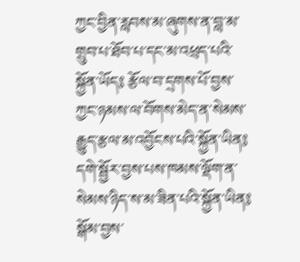ཀྱང་བྱིན་རླབས་མ་ཞུགས་ན་བླ་མ་གྲུབ་པ་ཐོབ་པ་དང་མ་འཕྲད་པའི་སྐྱོན་ཡོད༔ རྩོལ་བ་དྲགས་པོ་བྱས་ཀྱང་ཉམས་ལ་བོགས་མེད་ན་སེམས་རྒྱུད་རྩལ་མ་འབྱོངས་པའི་སྐྱོན་ཡིན༔ དགེ་སྦྱོར་བྱས་པས་ཁམས་ལྡོག་ན་སེམས་ཉིད་ས་མ་ཟིན་པའི་སྐྱོན་ཡིན༔ སྒོམ་བྱས་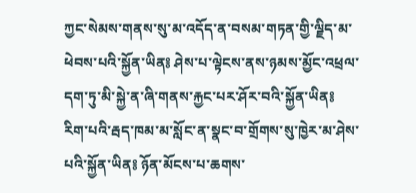ཀྱང་སེམས་གནས་སུ་མ་འདོད་ན་བསམ་གཏན་གྱི་ལྗིད་མ་ཕེབས་པའི་སྐྱོན་ཡིན༔ ཤེས་པ་ལྟེངས་ནས་ཉམས་མྱོང་འཕྲལ་དག་ཏུ་མི་སྐྱེ་ན་ཞི་གནས་རྐྱང་པར་ཤོར་བའི་སྐྱོན་ཡིན༔ རིག་པའི་རྦད་ཁམ་མ་སློང་ན་སྣང་བ་གྲོགས་སུ་ཁྱེར་མ་ཤེས་པའི་སྐྱོན་ཡིན༔ ཉོན་མོངས་པ་ཆགས་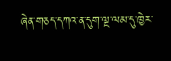ཞེན་གཅད་དཀའ་ན་དུག་ལྔ་ལམ་དུ་ཁྱེར་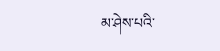མ་ཤེས་པའི་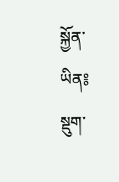སྐྱོན་ཡིན༔ སྡུག་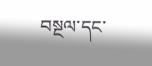བསྔལ་དང་